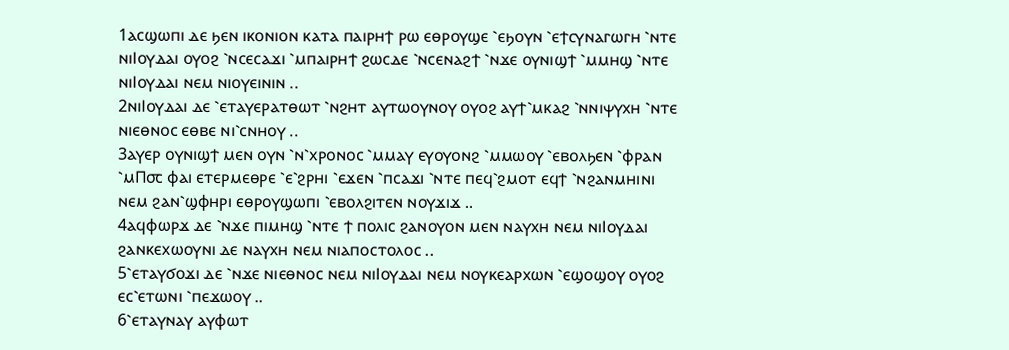1ⲁⲥϣⲱⲡⲓ ⲇⲉ ϧⲉⲛ ⲓⲕⲟⲛⲓⲟⲛ ⲕⲁⲧⲁ ⲡⲁⲓⲣⲏϯ ⲣⲱ ⲉⲑⲣⲟⲩϣⲉ ⳿ⲉϧⲟⲩⲛ ⳿ⲉϯⲥⲩⲛⲁⲅⲱⲅⲏ ⳿ⲛⲧⲉ ⲛⲓⲒⲟⲩⲇⲁⲓ ⲟⲩⲟϩ ⳿ⲛⲥⲉⲥⲁϫⲓ ⳿ⲙⲡⲁⲓⲣⲏϯ ϩⲱⲥⲇⲉ ⳿ⲛⲥⲉⲛⲁϩϯ ⳿ⲛϫⲉ ⲟⲩⲛⲓϣϯ ⳿ⲙⲙⲏϣ ⳿ⲛⲧⲉ ⲛⲓⲒⲟⲩⲇⲁⲓ ⲛⲉⲙ ⲛⲓⲟⲩⲉⲓⲛⲓⲛ ..
2ⲛⲓⲒⲟⲩⲇⲁⲓ ⲇⲉ ⳿ⲉⲧⲁⲩⲉⲣⲁⲧⲑⲱⲧ ⳿ⲛϩⲏⲧ ⲁⲩⲧⲱⲟⲩⲛⲟⲩ ⲟⲩⲟϩ ⲁⲩϯ⳿ⲙⲕⲁϩ ⳿ⲛⲛⲓⲯⲩⲭⲏ ⳿ⲛⲧⲉ ⲛⲓⲉⲑⲛⲟⲥ ⲉⲑⲃⲉ ⲛⲓ⳿ⲥⲛⲏⲟⲩ ..
3ⲁⲩⲉⲣ ⲟⲩⲛⲓϣϯ ⲙⲉⲛ ⲟⲩⲛ ⳿ⲛ⳿ⲭⲣⲟⲛⲟⲥ ⳿ⲙⲙⲁⲩ ⲉⲩⲟⲩⲟⲛϩ ⳿ⲙⲙⲱⲟⲩ ⳿ⲉⲃⲟⲗϧⲉⲛ ⳿ⲫⲣⲁⲛ ⳿ⲙⲠ⳪ ⲫⲁⲓ ⲉⲧⲉⲣⲙⲉⲑⲣⲉ ⳿ⲉ⳿ϩⲣⲏⲓ ⳿ⲉϫⲉⲛ ⳿ⲡⲥⲁϫⲓ ⳿ⲛⲧⲉ ⲡⲉϥ⳿ϩⲙⲟⲧ ⲉϥϯ ⳿ⲛϩⲁⲛⲙⲏⲓⲛⲓ ⲛⲉⲙ ϩⲁⲛ⳿ϣⲫⲏⲣⲓ ⲉⲑⲣⲟⲩϣⲱⲡⲓ ⳿ⲉⲃⲟⲗϩⲓⲧⲉⲛ ⲛⲟⲩϫⲓϫ ..
4ⲁϥⲫⲱⲣϫ ⲇⲉ ⳿ⲛϫⲉ ⲡⲓⲙⲏϣ ⳿ⲛⲧⲉ ϯ ⲡⲟⲗⲓⲥ ϩⲁⲛⲟⲩⲟⲛ ⲙⲉⲛ ⲛⲁⲩⲭⲏ ⲛⲉⲙ ⲛⲓⲒⲟⲩⲇⲁⲓ ϩⲁⲛⲕⲉⲭⲱⲟⲩⲛⲓ ⲇⲉ ⲛⲁⲩⲭⲏ ⲛⲉⲙ ⲛⲓⲁⲡⲟⲥⲧⲟⲗⲟⲥ ..
5⳿ⲉⲧⲁⲩϭⲟϫⲓ ⲇⲉ ⳿ⲛϫⲉ ⲛⲓⲉⲑⲛⲟⲥ ⲛⲉⲙ ⲛⲓⲒⲟⲩⲇⲁⲓ ⲛⲉⲙ ⲛⲟⲩⲕⲉⲁⲣⲭⲱⲛ ⳿ⲉϣⲟϣⲟⲩ ⲟⲩⲟϩ ⲉⲥ⳿ⲉⲧⲱⲛⲓ ⳿ⲡⲉϫⲱⲟⲩ ..
6⳿ⲉⲧⲁⲩⲛⲁⲩ ⲁⲩⲫⲱⲧ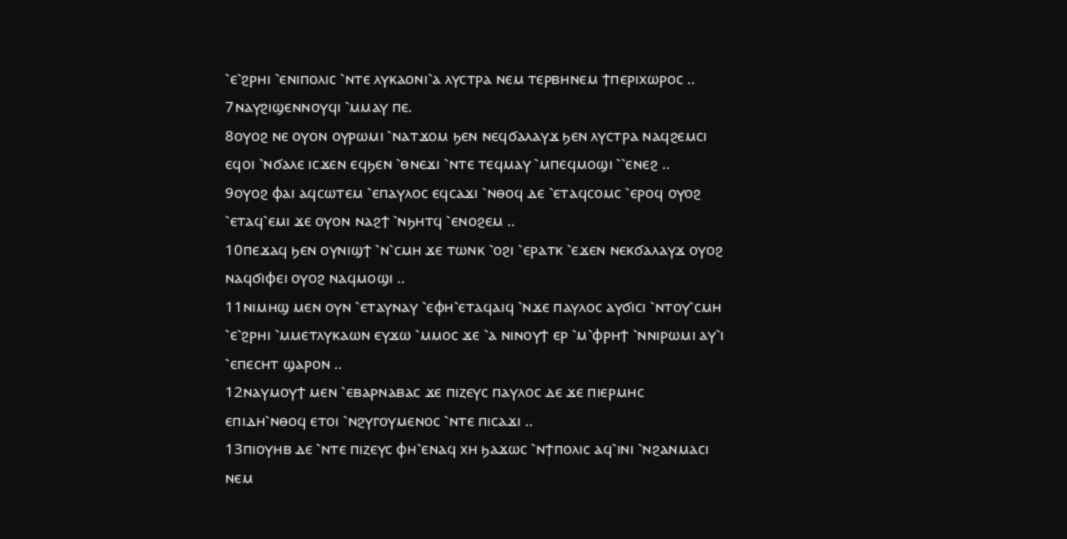⳿ⲉ⳿ϩⲣⲏⲓ ⳿ⲉⲛⲓⲡⲟⲗⲓⲥ ⳿ⲛⲧⲉ ⲗⲩⲕⲁⲟⲛⲓ⳿ⲁ ⲗⲩⲥⲧⲣⲁ ⲛⲉⲙ ⲧⲉⲣⲃⲏⲛⲉⲙ ϯⲡⲉⲣⲓⲭⲱⲣⲟⲥ ..
7ⲛⲁⲩϩⲓϣⲉⲛⲛⲟⲩϥⲓ ⳿ⲙⲙⲁⲩ ⲡⲉ.
8ⲟⲩⲟϩ ⲛⲉ ⲟⲩⲟⲛ ⲟⲩⲣⲱⲙⲓ ⳿ⲛⲁⲧϫⲟⲙ ϧⲉⲛ ⲛⲉϥϭⲁⲗⲁⲩϫ ϧⲉⲛ ⲗⲩⲥⲧⲣⲁ ⲛⲁϥϩⲉⲙⲥⲓ ⲉϥⲟⲓ ⳿ⲛϭⲁⲗⲉ ⲓⲥϫⲉⲛ ⲉϥϧⲉⲛ ⳿ⲑⲛⲉϫⲓ ⳿ⲛⲧⲉ ⲧⲉϥⲙⲁⲩ ⳿ⲙⲡⲉϥⲙⲟϣⲓ ⳿⳿ⲉⲛⲉϩ ..
9ⲟⲩⲟϩ ⲫⲁⲓ ⲁϥⲥⲱⲧⲉⲙ ⳿ⲉⲡⲁⲩⲗⲟⲥ ⲉϥⲥⲁϫⲓ ⳿ⲛⲑⲟϥ ⲇⲉ ⳿ⲉⲧⲁϥⲥⲟⲙⲥ ⳿ⲉⲣⲟϥ ⲟⲩⲟϩ ⳿ⲉⲧⲁϥ⳿ⲉⲙⲓ ϫⲉ ⲟⲩⲟⲛ ⲛⲁϩϯ ⳿ⲛϧⲏⲧϥ ⳿ⲉⲛⲟϩⲉⲙ ..
10ⲡⲉϫⲁϥ ϧⲉⲛ ⲟⲩⲛⲓϣϯ ⳿ⲛ⳿ⲥⲙⲏ ϫⲉ ⲧⲱⲛⲕ ⳿ⲟϩⲓ ⳿ⲉⲣⲁⲧⲕ ⳿ⲉϫⲉⲛ ⲛⲉⲕϭⲁⲗⲁⲩϫ ⲟⲩⲟϩ ⲛⲁϥϭⲓⲫⲉⲓ ⲟⲩⲟϩ ⲛⲁϥⲙⲟϣⲓ ..
11ⲛⲓⲙⲏϣ ⲙⲉⲛ ⲟⲩⲛ ⳿ⲉⲧⲁⲩⲛⲁⲩ ⳿ⲉⲫⲏ⳿ⲉⲧⲁϥⲁⲓϥ ⳿ⲛϫⲉ ⲡⲁⲩⲗⲟⲥ ⲁⲩϭⲓⲥⲓ ⳿ⲛⲧⲟⲩ⳿ⲥⲙⲏ ⳿ⲉ⳿ϩⲣⲏⲓ ⳿ⲙⲙⲉⲧⲗⲩⲕⲁⲱⲛ ⲉⲩϫⲱ ⳿ⲙⲙⲟⲥ ϫⲉ ⳿ⲁ ⲛⲓⲛⲟⲩϯ ⲉⲣ ⳿ⲙ⳿ⲫⲣⲏϯ ⳿ⲛⲛⲓⲣⲱⲙⲓ ⲁⲩ⳿ⲓ ⳿ⲉⲡⲉⲥⲏⲧ ϣⲁⲣⲟⲛ ..
12ⲛⲁⲩⲙⲟⲩϯ ⲙⲉⲛ ⳿ⲉⲃⲁⲣⲛⲁⲃⲁⲥ ϫⲉ ⲡⲓⲍⲉⲩⲥ ⲡⲁⲩⲗⲟⲥ ⲇⲉ ϫⲉ ⲡⲓⲉⲣⲙⲏⲥ ⲉⲡⲓⲇⲏ⳿ⲛⲑⲟϥ ⲉⲧⲟⲓ ⳿ⲛϩⲩⲅⲟⲩⲙⲉⲛⲟⲥ ⳿ⲛⲧⲉ ⲡⲓⲥⲁϫⲓ ..
13ⲡⲓⲟⲩⲏⲃ ⲇⲉ ⳿ⲛⲧⲉ ⲡⲓⲍⲉⲩⲥ ⲫⲏ⳿ⲉⲛⲁϥ ⲭⲏ ϧⲁϫⲱⲥ ⳿ⲛϯⲡⲟⲗⲓⲥ ⲁϥ⳿ⲓⲛⲓ ⳿ⲛϩⲁⲛⲙⲁⲥⲓ ⲛⲉⲙ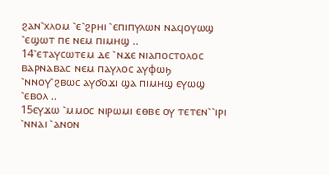ϩⲁⲛ⳿ⲭⲗⲟⲙ ⳿ⲉ⳿ϩⲣⲏⲓ ⳿ⲉⲡⲓⲡⲩⲗⲱⲛ ⲛⲁϥⲟⲩⲱϣ ⳿ⲉϣⲱⲧ ⲡⲉ ⲛⲉⲙ ⲡⲓⲙⲏϣ ..
14⳿ⲉⲧⲁⲩⲥⲱⲧⲉⲙ ⲇⲉ ⳿ⲛϫⲉ ⲛⲓⲁⲡⲟⲥⲧⲟⲗⲟⲥ ⲃⲁⲣⲛⲁⲃⲁⲥ ⲛⲉⲙ ⲡⲁⲩⲗⲟⲥ ⲁⲩⲫⲱϧ ⳿ⲛⲛⲟⲩ⳿ϩⲃⲱⲥ ⲁⲩϭⲟϫⲓ ϣⲁ ⲡⲓⲙⲏϣ ⲉⲩⲱϣ ⳿ⲉⲃⲟⲗ ..
15ⲉⲩϫⲱ ⳿ⲙⲙⲟⲥ ⲛⲓⲣⲱⲙⲓ ⲉⲑⲃⲉ ⲟⲩ ⲧⲉⲧⲉⲛ⳿⳿ⲓⲣⲓ ⳿ⲛⲛⲁⲓ ⳿ⲁⲛⲟⲛ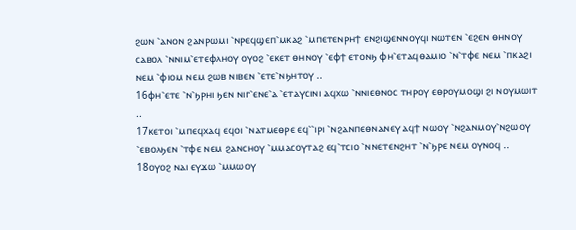ϩⲱⲛ ⳿ⲁⲛⲟⲛ ϩⲁⲛⲣⲱⲙⲓ ⳿ⲛⲣⲉϥϣⲉⲡ⳿ⲙⲕⲁϩ ⳿ⲙⲡⲉⲧⲉⲛⲣⲏϯ ⲉⲛϩⲓϣⲉⲛⲛⲟⲩϥⲓ ⲛⲱⲧⲉⲛ ⳿ⲉϩⲉⲛ ⲑⲏⲛⲟⲩ ⲥⲁⲃⲟⲗ ⳿ⲛⲛⲓⲙ⳿ⲉⲧⲉⲫⲗⲏⲟⲩ ⲟⲩⲟϩ ⳿ⲉⲕⲉⲧ ⲑⲏⲛⲟⲩ ⳿ⲉⲫϯ ⲉⲧⲟⲛϧ ⲫⲏ⳿ⲉⲧⲁϥⲑⲁⲙⲓⲟ ⳿ⲛ⳿ⲧⲫⲉ ⲛⲉⲙ ⳿ⲡⲕⲁϩⲓ ⲛⲉⲙ ⳿ⲫⲓⲟⲙ ⲛⲉⲙ ϩⲱⲃ ⲛⲓⲃⲉⲛ ⳿ⲉⲧⲉ⳿ⲛϧⲏⲧⲟⲩ ..
16ⲫⲏ⳿ⲉⲧⲉ ⳿ⲛ⳿ϧⲣⲏⲓ ϧⲉⲛ ⲛⲓⲅ⳿ⲉⲛⲉ⳿ⲁ ⳿ⲉⲧⲁⲩⲥⲓⲛⲓ ⲁϥⲭⲱ ⳿ⲛⲛⲓⲉⲑⲛⲟⲥ ⲧⲏⲣⲟⲩ ⲉⲑⲣⲟⲩⲙⲟϣⲓ ϩⲓ ⲛⲟⲩⲙⲱⲓⲧ ..
17ⲕⲉⲧⲟⲓ ⳿ⲙⲡⲉϥⲭⲁϥ ⲉϥⲟⲓ ⳿ⲛⲁⲧⲙⲉⲑⲣⲉ ⲉϥ⳿⳿ⲓⲣⲓ ⳿ⲛϩⲁⲛⲡⲉⲑⲛⲁⲛⲉⲩ ⲁϥϯ ⲛⲱⲟⲩ ⳿ⲛϩⲁⲛⲙⲟⲩ⳿ⲛϩⲱⲟⲩ ⳿ⲉⲃⲟⲗϧⲉⲛ ⳿ⲧⲫⲉ ⲛⲉⲙ ϩⲁⲛⲥⲏⲟⲩ ⳿ⲙⲙⲁⲥⲟⲩⲧⲁϩ ⲉϥ⳿ⲧⲥⲓⲟ ⳿ⲛⲛⲉⲧⲉⲛϩⲏⲧ ⳿ⲛ⳿ϧⲣⲉ ⲛⲉⲙ ⲟⲩⲛⲟϥ ..
18ⲟⲩⲟϩ ⲛⲁⲓ ⲉⲩϫⲱ ⳿ⲙⲙⲱⲟⲩ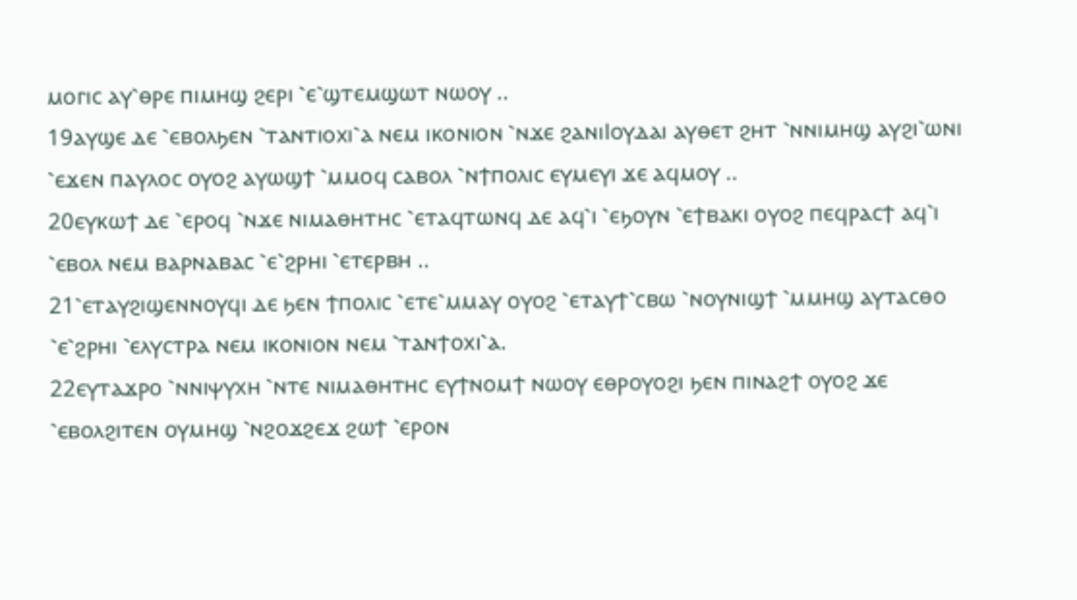ⲙⲟⲅⲓⲥ ⲁⲩ⳿ⲑⲣⲉ ⲡⲓⲙⲏϣ ϩⲉⲣⲓ ⳿ⲉ⳿ϣⲧⲉⲙϣⲱⲧ ⲛⲱⲟⲩ ..
19ⲁⲩϣⲉ ⲇⲉ ⳿ⲉⲃⲟⲗϧⲉⲛ ⳿ⲧⲁⲛⲧⲓⲟⲭⲓ⳿ⲁ ⲛⲉⲙ ⲓⲕⲟⲛⲓⲟⲛ ⳿ⲛϫⲉ ϩⲁⲛⲓⲒⲟⲩⲇⲁⲓ ⲁⲩⲑⲉⲧ ϩⲏⲧ ⳿ⲛⲛⲓⲙⲏϣ ⲁⲩϩⲓ⳿ⲱⲛⲓ ⳿ⲉϫⲉⲛ ⲡⲁⲩⲗⲟⲥ ⲟⲩⲟϩ ⲁⲩⲱϣϯ ⳿ⲙⲙⲟϥ ⲥⲁⲃⲟⲗ ⳿ⲛϯⲡⲟⲗⲓⲥ ⲉⲩⲙⲉⲩⲓ ϫⲉ ⲁϥⲙⲟⲩ ..
20ⲉⲩⲕⲱϯ ⲇⲉ ⳿ⲉⲣⲟϥ ⳿ⲛϫⲉ ⲛⲓⲙⲁⲑⲏⲧⲏⲥ ⳿ⲉⲧⲁϥⲧⲱⲛϥ ⲇⲉ ⲁϥ⳿ⲓ ⳿ⲉϧⲟⲩⲛ ⳿ⲉϯⲃⲁⲕⲓ ⲟⲩⲟϩ ⲡⲉϥⲣⲁⲥϯ ⲁϥ⳿ⲓ ⳿ⲉⲃⲟⲗ ⲛⲉⲙ ⲃⲁⲣⲛⲁⲃⲁⲥ ⳿ⲉ⳿ϩⲣⲏⲓ ⳿ⲉⲧⲉⲣⲃⲏ ..
21⳿ⲉⲧⲁⲩϩⲓϣⲉⲛⲛⲟⲩϥⲓ ⲇⲉ ϧⲉⲛ ϯⲡⲟⲗⲓⲥ ⳿ⲉⲧⲉ⳿ⲙⲙⲁⲩ ⲟⲩⲟϩ ⳿ⲉⲧⲁⲩϯ⳿ⲥⲃⲱ ⳿ⲛⲟⲩⲛⲓϣϯ ⳿ⲙⲙⲏϣ ⲁⲩⲧⲁⲥⲑⲟ ⳿ⲉ⳿ϩⲣⲏⲓ ⳿ⲉⲗⲩⲥⲧⲣⲁ ⲛⲉⲙ ⲓⲕⲟⲛⲓⲟⲛ ⲛⲉⲙ ⳿ⲧⲁⲛϯⲟⲭⲓ⳿ⲁ.
22ⲉⲩⲧⲁϫⲣⲟ ⳿ⲛⲛⲓⲯⲩⲭⲏ ⳿ⲛⲧⲉ ⲛⲓⲙⲁⲑⲏⲧⲏⲥ ⲉⲩϯⲛⲟⲙϯ ⲛⲱⲟⲩ ⲉⲑⲣⲟⲩⲟϩⲓ ϧⲉⲛ ⲡⲓⲛⲁϩϯ ⲟⲩⲟϩ ϫⲉ ⳿ⲉⲃⲟⲗϩⲓⲧⲉⲛ ⲟⲩⲙⲏϣ ⳿ⲛϩⲟϫϩⲉϫ ϩⲱϯ ⳿ⲉⲣⲟⲛ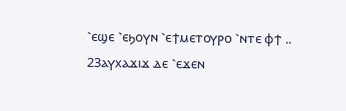⳿ⲉϣⲉ ⳿ⲉϧⲟⲩⲛ ⳿ⲉϯⲙⲉⲧⲟⲩⲣⲟ ⳿ⲛⲧⲉ ⲫϯ ..
23ⲁⲩⲭⲁϫⲓϫ ⲇⲉ ⳿ⲉϫⲉⲛ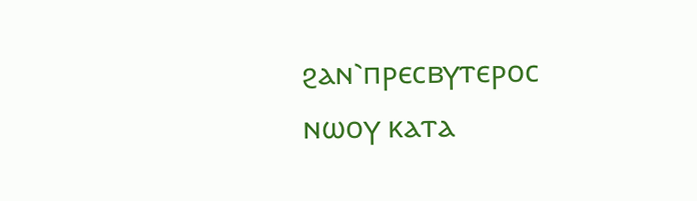ϩⲁⲛ⳿ⲡⲣⲉⲥⲃⲩⲧⲉⲣⲟⲥ ⲛⲱⲟⲩ ⲕⲁⲧⲁ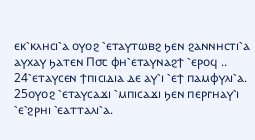ⲉⲕ⳿ⲕⲗⲏⲥⲓ⳿ⲁ ⲟⲩⲟϩ ⳿ⲉⲧⲁⲩⲧⲱⲃϩ ϧⲉⲛ ϩⲁⲛⲛⲏⲥⲧⲓ⳿ⲁ ⲁⲩⲭⲁⲩ ϧⲁⲧⲉⲛ Ⲡ⳪ ⲫⲏ⳿ⲉⲧⲁⲩⲛⲁϩϯ ⳿ⲉⲣⲟϥ ..
24⳿ⲉⲧⲁⲩⲥⲉⲛ ϯⲡⲓⲥⲓⲇⲓⲁ ⲇⲉ ⲁⲩ⳿ⲓ ⳿ⲉϯ ⲡⲁⲙⲫⲩⲗⲓ⳿ⲁ.
25ⲟⲩⲟϩ ⳿ⲉⲧⲁⲩⲥⲁϫⲓ ⳿ⲙⲡⲓⲥⲁϫⲓ ϧⲉⲛ ⲡⲉⲣⲅⲏⲁⲩ⳿ⲓ ⳿ⲉ⳿ϩⲣⲏⲓ ⳿ⲉⲁⲧⲧⲁⲗⲓ⳿ⲁ.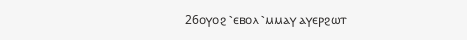26ⲟⲩⲟϩ ⳿ⲉⲃⲟⲗ ⳿ⲙⲙⲁⲩ ⲁⲩⲉⲣϩⲱⲧ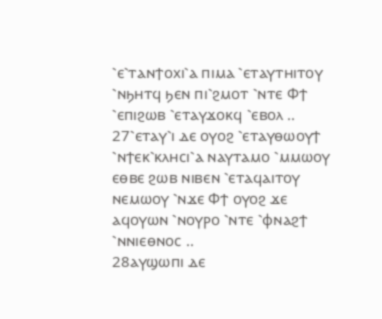⳿ⲉ⳿ⲧⲁⲛϯⲟⲭⲓ⳿ⲁ ⲡⲓⲙⲁ ⳿ⲉⲧⲁⲩⲧⲏⲓⲧⲟⲩ ⳿ⲛϧⲏⲧϥ ϧⲉⲛ ⲡⲓ⳿ϩⲙⲟⲧ ⳿ⲛⲧⲉ Ⲫϯ ⳿ⲉⲡⲓϩⲱⲃ ⳿ⲉⲧⲁⲩϫⲟⲕϥ ⳿ⲉⲃⲟⲗ ..
27⳿ⲉⲧⲁⲩ⳿ⲓ ⲇⲉ ⲟⲩⲟϩ ⳿ⲉⲧⲁⲩⲑⲱⲟⲩϯ ⳿ⲛϯⲉⲕ⳿ⲕⲗⲏⲥⲓ⳿ⲁ ⲛⲁⲩⲧⲁⲙⲟ ⳿ⲙⲙⲱⲟⲩ ⲉⲑⲃⲉ ϩⲱⲃ ⲛⲓⲃⲉⲛ ⳿ⲉⲧⲁϥⲁⲓⲧⲟⲩ ⲛⲉⲙⲱⲟⲩ ⳿ⲛϫⲉ Ⲫϯ ⲟⲩⲟϩ ϫⲉ ⲁϥⲟⲩⲱⲛ ⳿ⲛⲟⲩⲣⲟ ⳿ⲛⲧⲉ ⳿ⲫⲛⲁϩϯ ⳿ⲛⲛⲓⲉⲑⲛⲟⲥ ..
28ⲁⲩϣⲱⲡⲓ ⲇⲉ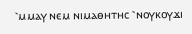⳿ⲙⲙⲁⲩ ⲛⲉⲙ ⲛⲓⲙⲁⲑⲏⲧⲏⲥ ⳿ⲛⲟⲩⲕⲟⲩϫⲓ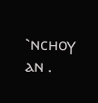⳿ⲛⲥⲏⲟⲩ ⲁⲛ .